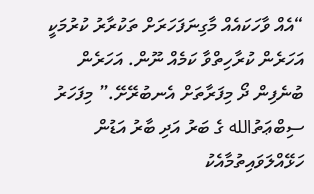“އެއް ވާހަކައެއް މާގިނަފަހަރަށް ތަކުރާރު ކުރުމަކީ އަހަރެން ކުރާހިތްވާ ކަމެއް ނޫން. އަހަރެން ބުނެފިން ދޯ މިފަރާތަށް އެނބުރޭށޭ.” މިފަހަރު ސިބްޢަތުالله ގެ ބަރު އަދި ބާރު އަޑުން ހަޅޭއްލަވައިތުމާއެކު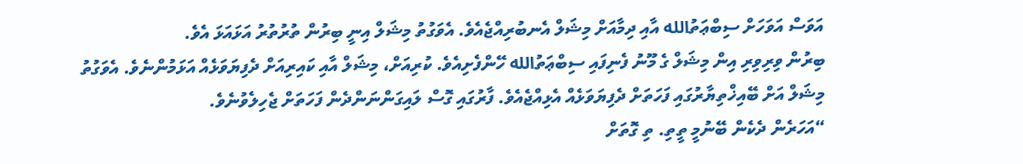އަވަސް އަވަހަށް ސިބްޢަތުالله އާއި ދިމާއަށް މިޝަލް އެނބުރިއްޖެއެވެ. އެވަގުތު މިޝަލް އިނީ ބިރުން ތުރުތުރު އަޅައަޅަ އެވެ.
ބިރުން ވިރިވިރި އިން މިޝަލް ގެ މޫނު ފެނިފައި ސިބްޢަތުالله ހޭންފެށިއެވެ. ކުރިއަށް، މިޝަލް އާއި ކައިރިއަށް ދެފިޔަވަޅެއް އަޅަމުންނެވެ. އެވަގުތު މިޝަލް އަށް ބޭއިޚްތިޔާރުގައި ފަހަތަށް ދެފިޔަވަޅެއް އެޅިއްޖެއެވެ. ފާރުގައި ގޮސް ލައިގަންނަންދެން ފަހަތަށް ޖެހިލެވުނެވެ.
“އަހަރެން ދެކެން ބޭނުމީ ތީތި. ތި ގޮތަށް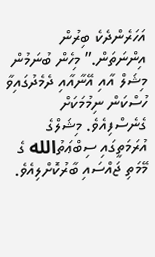އަހަރެންދެކެ ބިރުން އިންނަތަން.” މިހެން ބުނަމުން މިޝަލް އާއި އޭނާއާއި ދެމެދުގައިވާ ހުސްކަން ނިމުމަކަށް ގެނެސްފިއެވެ. މިޝަލްގެ އުރަމަތީގައި ސިބްޢަތުالله ގެ މޭމަތި ޖައްސައި ބާރުކޮށްލިއެވެ.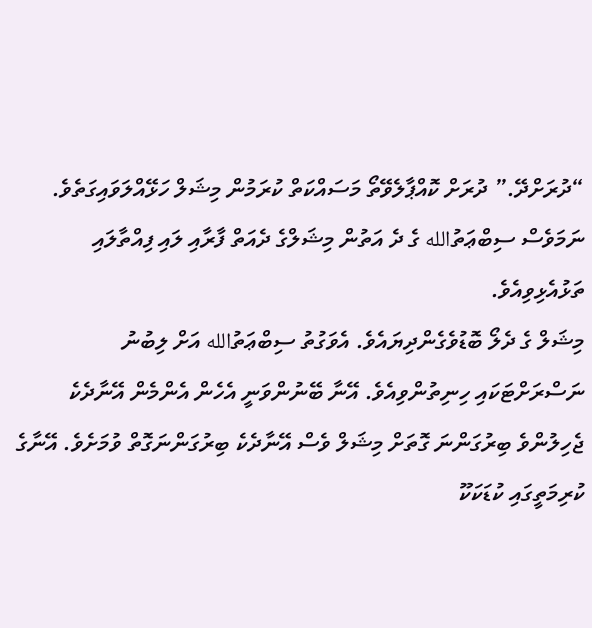“ދުރަށްދޭ.” ދުރަށް ކޮއްޕާލެވޭތޯ މަސައްކަތް ކުރަމުން މިޝަލް ހަޅޭއްލަވައިގަތެވެ. ނަމަވެސް ސިބްޢަތުالله ގެ ދެ އަތުން މިޝަލްގެ ދެއަތް ފާރާއި ލައި ފިއްތާލައި ތަޅުއެޅިވިއެވެ.
މިޝަލް ގެ ދެލޯ ބޮޑުވެގެންދިޔައެވެ. އެވަގުތު ސިބްޢަތުالله އަށް ލިބުނު ނަސްރަށްޓަކައި ހިނިތުންވިއެވެ. އޭނާ ބޭނުންވަނީ އެހެން އެންމެން އޭނާދެކެ ޖެހިލުންވެ ބިރުގަންނަ ގޮތަށް މިޝަލް ވެސް އޭނާދެކެ ބިރުގަންނަގޮތް ވުމަށެވެ. އޭނާގެ ކުރިމަތީގައި ކުޑަކަކޫ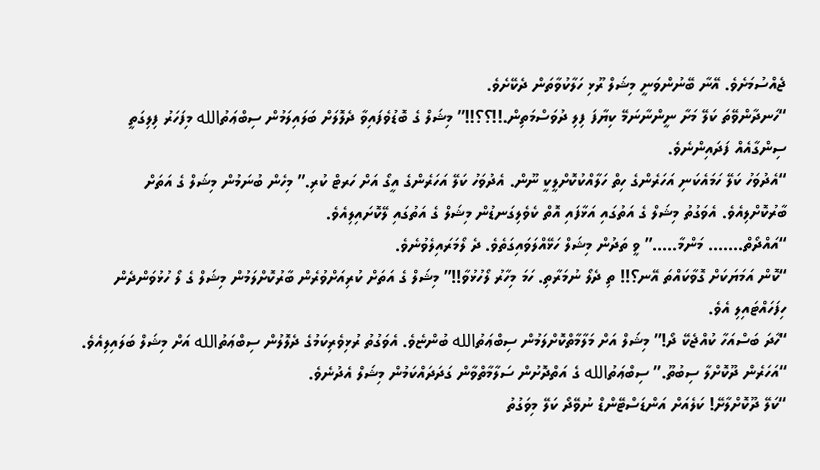ޖެއްސުމަށެވެ. އޭނާ ބޭނުންވަނީ މިޝަލް ރޫޅި ހަލާކުވާތަން ދެކޭށެވެ.
“ހަނދާންވޭތަ ކަލޭ މަށާ ނީންނާނަމޭ ކިޔާފަ ފިލި ދުވަސްމަތިން.!!؟؟!!” މިޝަލް ގެ ބޮޑުވެފައިވާ ދެލޮލަށް ބަލައިލަމުން ސިބްޢަތުالله މިފަހަރު ފިލިގަތީ ސިންގާއެއް ފަދައިންނެވެ.
“އެދުވަހު ކަލޭ ހަމައެކަނި އަހަރެންގެ ހިތް ހަލާއްކުކޮށްލީކީ ނޫން. އެދުވަހު ކަލޭ އަހަރެންގެ އީގޯ އަށް ހަރޓް ކުރި.” މިހެން ބުނަމުން މިޝަލް ގެ އަތަށް ބާރުކޮށްލިއެވެ. އެވަގުތު މިޝަލް ގެ އަތުގައި އަޅާފައި އޮތް ކެވެލިގަނޑުން މިޝަލް ގެ އަތުގައި ލޭކޮށައިލިއެވެ.
“އައްދޯތް……. މަންމާ…..” ވީ ތަދުން މިޝަލް ހަޅޭއްލަވައިގަތެވެ. ދެ ލޯމަރައިލެވުނެވެ.
“ކޮން އަމަޔަކަށް ގޮވާކައްތަ އޭނ؟!! ތި ދެލޯ ނުމަރާތި. ހަމަ މިހާރު ލޯހުޅުވާ!!” މިޝަލް ގެ އަތަށް ކުރިއަށްވުރެން ބާރުކޮށްލަމުން މިޝަލް ގެ ލޯ ހުޅުވަންދެން ހިފަހައްޓައިލި އެވެ.
“ހާދަ ބަސްއަހާ ކުއްޖެކޭ ދޯ!” މިޝަލް އަށް މަލާމާތްކޮށްލަމުން ސިބްޢަތުالله ބުންޏެވެ. އެވަގުތު ރުޅިވެރިކަމުގެ ދެލޮލުން ސިބްޢަތުالله އަށް މިޝަލް ބަލައިލިއެވެ.
“އަހަރެން ދޫކޮށްލާ ސިބުތޫ.” ސިބްޢަތުالله ގެ އަތްދޮށުން ސަލާމާތްވާން ގަދަދައްކަމުން މިޝަލް އެދުނެވެ.
“ކަލޭ ދޫކޮށްލާށޭ! ކަލެއަށް އަންޑަސްޓޭންޑް ނުވޭދޯ ކަލޭ މިވަގުތު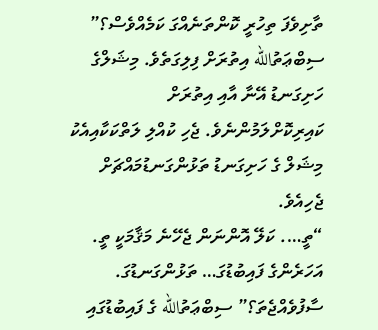ތާށިވެފަ ތިހުރީ ކޮންތަނެއްގަ ކަމެއްވެސް؟” ސިބްޢަތުالله އިތުރަށް ފިލިގަތެވެ. މިޝަލްގެ ހަށިގަނޑު އޭނާ އާއި އިތުރަށް ކައިރިކޮށްލަމުންނެވެ. ޖެހި ކުއްލި ލަތްކަކާއިއެކު މިޝަލް ގެ ހަށިގަނޑު ތަޅުންގަނޑުމައްޗަށް ޖެހިއެވެ.
“ތީ…. ކަލޭ އޮންނަން ޖެހޭނެ މަޤާމަކީ ތީ. އަހަރެންގެ ފައިބުޑުގަ… ތަޅުންގަނޑުގަ. ސާފުވެއްޖެތަ؟” ސިބްޢަތުالله ގެ ފައިބުޑުގައި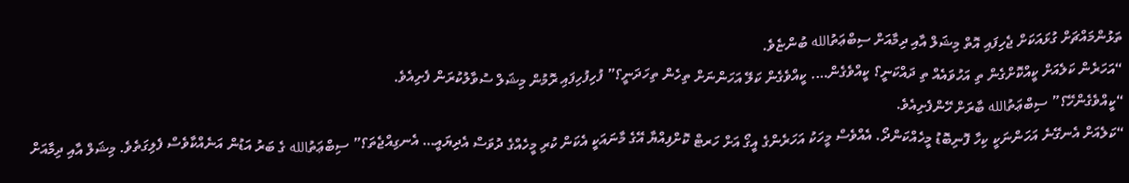ތަޅުންމައްޗަށް ގުޅައަކަށް ޖެހިފައި އޮތް މިޝަލް އާއި ދިމާއަށް ސިބްޢަތުالله ބުންޏެވެ.
“އަހަރެން ކަލެއަށް ކީއްކޮށްގެން ތި އަހުވައެއް ތި ދައްކަނީ؟ ކީއްވެގެން…. ކީއްވެގެން ކަލޭ އަހަންނަށް ތިހެން ތިހަދަނީ؟” ފުހިފުހިފައި ރޮމުން މިޝަލް ސުވާލުކުރަން ފެށިއެވެ.
“ކީއްވެގެންހޭ؟” ސިބްޢަތުالله ބާރަށް ހޭންފެށިއެވެ.
“ކަލެއަށް އެނގޭނެ އަހަންނަކީ ކިހާ ފޮނިބޮޑު މީހެއްކަންދޯ. އެއްވެސް މީހަކު އަހަރެންގެ އީގޯ އަށް ހަރޓް ކޮށްފިއްޔާ އޭގެ މާނައަކީ އެކަން ކުރި މީހެއްގެ ދުވަސް އެދިޔައީ… އެނގިއްޖެތަ؟” ސިބްޢަތުالله ގެ ބަރު އަޑުން އަނެއްކާވެސް ފެލިގަތެވެ. މިޝަލް އާއި ދިމާއަށް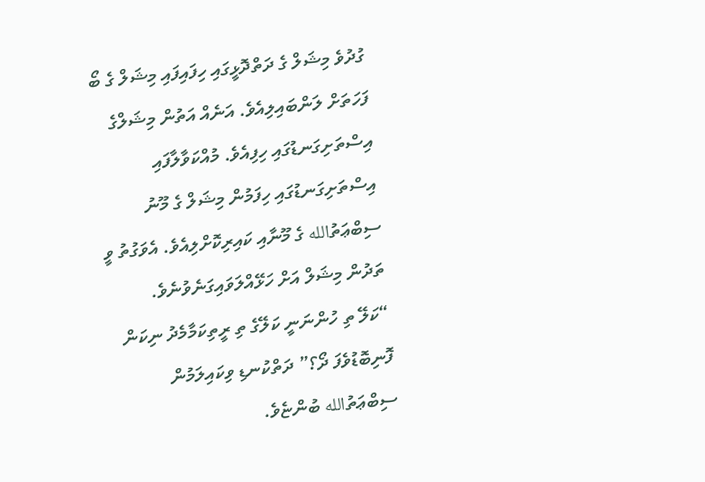ގުދުވެ މިޝަލް ގެ ދަތްދޮޅީގައި ހިފައިފައި މިޝަލް ގެ ބޯ ފަހަތަށް ލަންބައިލިއެވެ. އަނެއް އަތުން މިޝަލްގެ އިސްތަށިގަނޑުގައި ހިފިއެވެ. މުއްކަވާލާފައި އިސްތަށިގަނޑުގައި ހިފަމުން މިޝަލް ގެ މޫނު ސިބްޢަތުالله ގެ މޫނާއި ކައިރިކޮށްލިއެވެ. އެވަގުތު ވީ ތަދުން މިޝަލް އަށް ހަޅޭއްލަވައިގަނެވުނެވެ.
“ކަލޭ ތި ހުންނަނީ ކަލޭގެ ތި ރީތިކަމާމެދު ނިކަން ފޮނިބޮޑުވެފަ ދޯ؟” ދަތްކުނޑި ވިކައިލަމުން ސިބްޢަތުالله ބުންޏެވެ.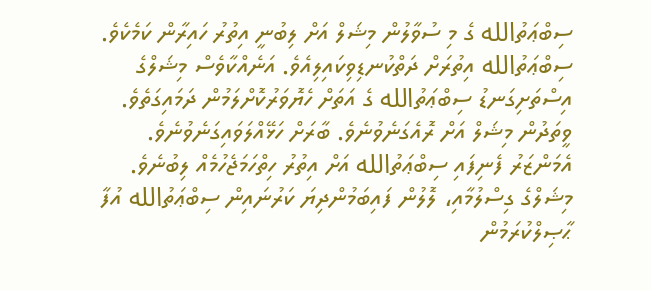ސިބްޢަތުالله ގެ މި ސުވާލުން މިޝަލް އަށް ލިބުނީ އިތުރު ހައިރާން ކަމެކެވެ.
ސިބްޢަތުالله އިތުރަށް ދަތްކުނޑިވިކައިލިއެވެ. އަނެއްކާވެސް މިޝަލްގެ އިސްތަށިގަނޑު ސިބްޢަތުالله ގެ އަތަށް ހެޔޮވަރުކޮށްލަމުން ދަމައިގަތެވެ. ވީތަދުން މިޝަލް އަށް ރޮއެގަނެވުނެވެ. ބާރަށް ހަޅޭއްލަވައިގަނެވުނެވެ. އެމަންޒަރު ފެނިފައި ސިބްޢަތުالله އަށް އިތުރު ހިތްހަމަޖެހުމެއް ލިބުނެވެ. މިޝަލްގެ ގިސްލުމާއި، ލޮލުން ފައިބަމުންދިޔަ ކަރުނައިން ސިބްޢަތުالله އުފާ ޙާޞިލްކުރަމުން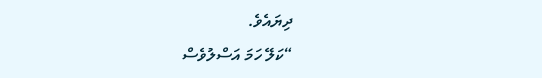ދިޔައެވެ.
“ކަލޭ ހަމަ އަސްލުވެސް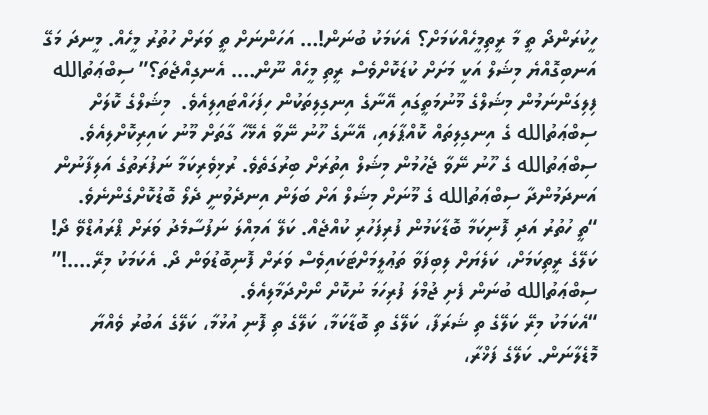ހީކުރަންދޯ ތީ މާ ރީތިމީހެއްކަމަށް؟ އެކަމަކު ބުނަން!… އަހަންނަށް ތީ ވަރަށް ހުތުރު މީހެއް. މީނދަ މަގޭ އަނބިގޮއްޔެ މިޝަލް އަކީ މަށަށް ކުޑަކޮށްވެސް ރީތި މީހެއް ނޫން…. އެނގިއްޖެތަ؟” ސިބްޢަތުالله ފިލިގަންނަމުން މިޝަލްގެ މޫނުމަތީގައި އޭނާގެ އިނގިލިތަކުން ހިފަހައްޓައިލިއެވެ.  މިޝަލްގެ ކޮލަށް ސިބްޢަތުالله ގެ އިނގިލިތައް ކޮއްޕާލައި، އޭނާގެ ހޫނު ނޭވާ އެޅޭހާ ގާތަށް މޫނު ކައިރިކޮށްލިއެވެ. ސިބްޢަތުالله ގެ ހޫނު ނޭވާ ޖެހުމުން މިޝަލް އިތުރަށް ބިރުގަތެވެ. ރުޅިވެރިކަމާ ނަފުރަތުގެ އަލިފާނުން އަނދަމުންދާ ސިބްޢަތުالله ގެ މޫނަށް މިޝަލް އަށް ބަލަން އިނދެވުނީ ދެލޯ ބޮޑުކޮށްގެންނެވެ.
“ތީ ހުތުރު އަދި ފޮނިކަމާ ބޮޑާކަމުން ފުރިފަހުރި ކުއްޖެއް. ކަލޭ އަމިއްލަ ނަފުސާމެދު ވަރަށް ޕްރައުޑްވޭ ދޯ! ކަލޭގެ ރީތިކަމަށް، ކަލެޔަށް ލިބިފަވާ ތަޢުލީމަށްޓަކައިވެސް ވަރަށް ފޮނިބޮޑުވަން ދޯ. އެކަމަކު މިރޭ….!” ސިބްޢަތުالله ބުނަން ފެށި ޖުމްލަ ފުރިހަމަ ނުކޮށް ނޯށްދަމާލިއެވެ.
“އެކަމަކު މިރޭ ކަލޭގެ ތި ޝަރަފާ، ކަލޭގެ ތި ބޮޑާކަމާ، ކަލޭގެ ތި ފޮނި އުޅުމާ، ކަލޭގެ އަބުރު ވެއްޔާ މޮޑެލާނަން. ކަލޭގެ ފަޚްރާ،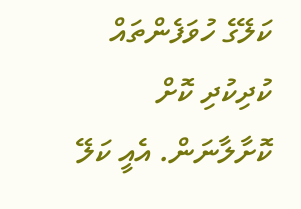ކަލޭގެ ހުވަފެންތައް ކުދިކުދި ކޮށް ކޮށާލާނަން. އެއީ ކަލޭ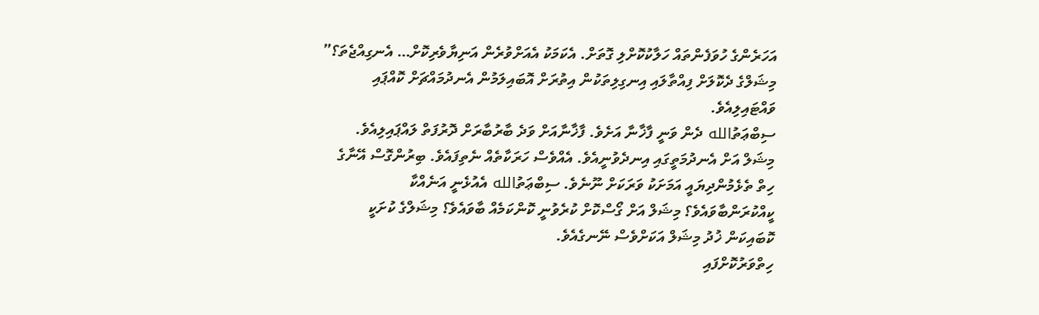އަހަރެންގެ ހުވަފެންތައް ހަލާކުކޮށްލި ގޮތަށް. އެކަމަކު އެއަށްވުރެން އަނިޔާވެރިކޮށް… އެނގިއްޖެތަ؟” މިޝަލްގެ ދެކޮލަށް ފިއްތާލައި އިނގިލިތަކުން އިތުރަށް އޮބައިލަމުން އެނދުމައްޗަށް ކޮއްޕައި ވައްޓައިލިއެވެ.
ސިބްޢަތުالله ދެން ވަނީ ފާޚާނާ އަށެވެ. ފާޚާނާއަށް ވަދެ ބާރުބާރަށް ދޮރުފަތް ލައްޕައިލިއެވެ.
މިޝަލް އަށް އެނދުމަތީގައި އިނދެވުނީއެވެ. އެއްވެސް ހަރަކާތެއް ނެތިފައެވެ. ބިރުންގޮސް އޭނާގެ ހިތް ތެޅެމުންދިޔައީ އަމަށަކު ވަރަކަށް ނޫނެވެ. ސިބްޢަތުالله އެއުޅެނީ އަނެއްކާ ކީއްކުރަންބާވައެވެ؟ މިޝަލް އަށް ގޯސްކޮށް ކުރެވުނީ ކޮންކަމެއް ބާވައެވެ؟ މިޝަލްގެ ކުށަކީ ކޮބައިކަން ޚުދު މިޝަލް އަކަށްވެސް ނޭނގެއެވެ.
ހިތްވަރުކޮށްފައި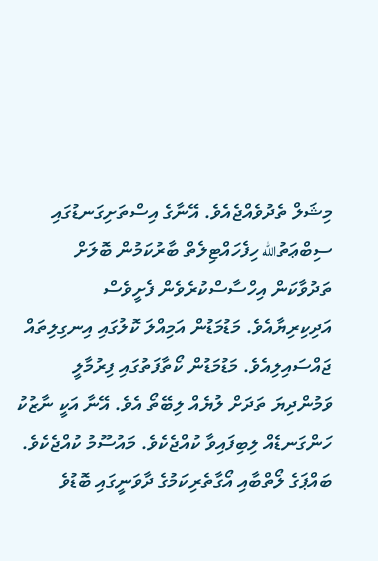މިޝަލް ތެދުވެއްޖެއެވެ. އޭނާގެ އިސްތަށިގަނޑުގައި ސިބްޢަތުالله ހިފެހައްޓިލެތް ބާރުކަމުން ބޮލަށް ތަދުވާކަން އިހްސާސްކުރެވެން ފެށީވެސް އަދިކިރިޔާއެވެ. މަޑުމަޑުން އަމިއްލަ ކޮލުގައި އިނގިލިތައް ޖައްސައިލިއެވެ. މަޑުމަޑުން ކޯތާފަތުގައި ފިރުމާލީ ވަމުންދިޔަ ތަދަށް ލުޔެއް ލިބޭތޯ އެވެ. އޭނާ އަކީ ނާޒުކު ހަންގަނޑެއް ލިބިފައިވާ ކުއްޖެކެވެ. މައުސޫމު ކުއްޖެކެވެ. ބައްޕަގެ ލޯތްބާއި އޯގާތެރިކަމުގެ ދާވަނީގައި ބޮޑުވެ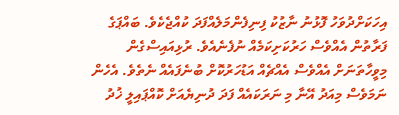އިހަކަށްދުވަހު ފޮޅުނު ނާޒުކު ފިނިފެންމަލެއްފަދަ ކުއްޖެކެވެ. ބައްޕަގެ ފަރާތުން އެއްވެސް ހަރުކަށިކަމެއް ނުފެނެއެވެ. ރުޅިއައިސްގެން މިވީހާތަނަށް އެއްވެސް އެއްޗެއް އަޑުހަރުކޮށް ބުނެފައެއް ނެތެވެ. އެހެން ނަމަވެސް މިއަދު އޭނާ މި ނަރަކައެއް ފަދަ ދުނިޔެއަށް ކޮއްޕައިލީ ޚުދު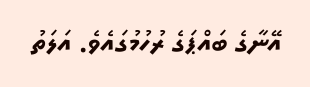އޭނާގެ ބައްޕަގެ ރުހުމުގައެވެ. އަލަތު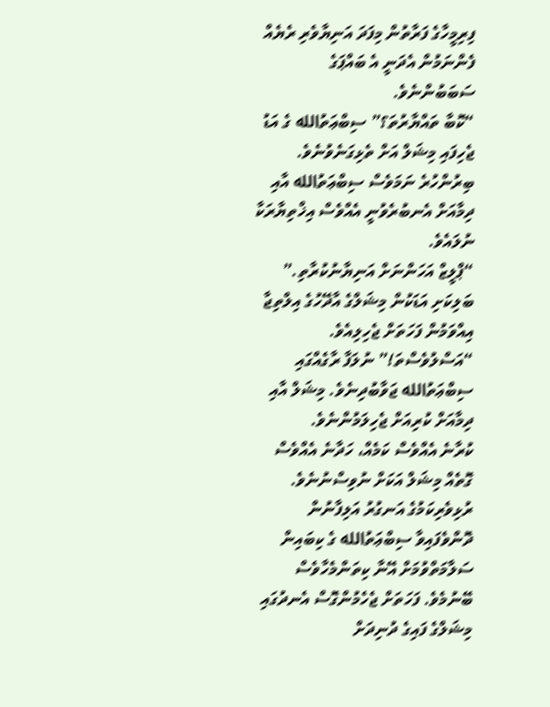ފިރިމީހާގެ ފަރާތުން މިފަދަ އަނިޔާވެރި ރެޔެއް ފެންނަމުން އެދަނީ އެ ބައްޕަގެ ސަބަބުންނެވެ.
“ކޮބާ ތައްޔާރުތަ؟” ސިބްޢަތުالله ގެ އަޑު ޖެހިފައި މިޝަލް އަށް ތެޅިގަނެވުނެވެ. ބިރުންހުރެ ނަމަވެސް ސިބްޢަތުالله އާއި ދިމާއަށް އެނބުރެވުނީ އެއްވެސް އިޚްތިޔާރަކާ ނުލައެވެ.
“ޕްލީޒް އަހަންނަށް އަނިޔާނުކުރާތި.” ބަލިކަށި އަޑަކުން މިޝަލްގެ އާދޭހުގެ އިލްތިޖާ އިއްވަމުން ފަހަތަށް ޖެހިލިއެވެ.
“އަސްލުވެސްތަ!” ނުލަފާ ރާގެއްގައި ސިބްޢަތުالله ޖަވާބުދިނެވެ. މިޝަލް އާއި ދިމާއަށް ކުރިއަށް ޖެހިލަމުންނެވެ.
ކުރާނެ އެއްވެސް ކަމެއް، ހަދާނެ އެއްވެސް ގޮތެއް މިޝަލް އަކަށް ނުވިސްނުނެވެ. ރުޅިވެރިކަމުގެ އަނގުރު އަލިފާނުން ދޮންވެފައިވާ ސިބްޢަތުالله ގެ ކިބައިން ސަލާމަތްވުމަށް އޭނާ ކިތަންމެހާވެސް ބޭނުމެވެ. ފަހަތަށް ޖެހެމުންގޮސް އެނދުގައި މިޝަލްގެ ފައިގެ ދުނިދަށް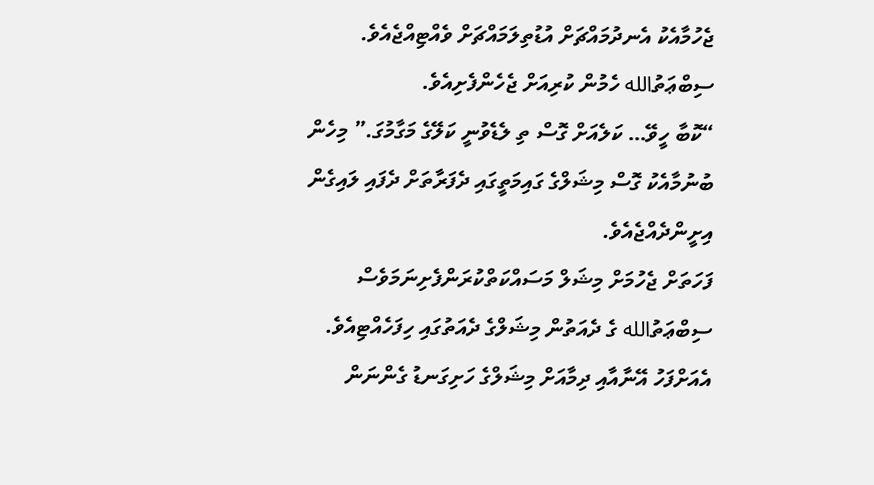ޖެހުމާއެކު އެނދުމައްޗަށް އުޑުތިލަމައްޗަށް ވެއްޓިއްޖެއެވެ. ސިބްޢަތުالله ހެމުން ކުރިއަށް ޖެހެންފެށިއެވެ.
“ކޮބާ ހީވޭ… ކަލެއަށް ގޮސް ތި ލެޑެވުނީ ކަލޭގެ މަގާމުގަ.” މިހެން ބުނުމާއެކު ގޮސް މިޝަލްގެ ގައިމަތީގައި ދެފަރާތަށް ދެފައި ލައިގެން އިށީންދެއްޖެއެވެ.
ފަހަތަށް ޖެހުމަށް މިޝަލް މަސައްކަތްކުރަންފެށިނަމަވެސް ސިބްޢަތުالله ގެ ދެއަތުން މިޝަލްގެ ދެއަތުގައި ހިފަހެއްޓިއެވެ. އެއަށްފަހު އޭނާއާއި ދިމާއަށް މިޝަލްގެ ހަށިގަނޑު ގެންނަން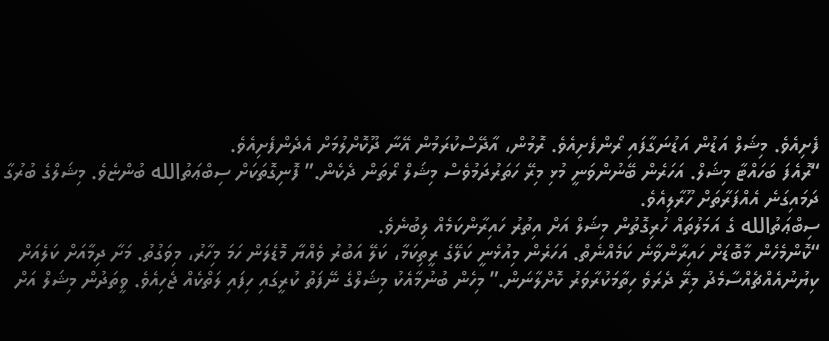ފެށިއެވެ. މިޝަލް އަޑުން އަޑުނަގާފައި ރޯންފެށިއެވެ. ރޮމުން، އާދޭސްކުރަމުން އޭނާ ދޫކޮށްލުމަށް އެދެންފެށިއެވެ.
“ރޮއެފަ ބަހައްޓާ މިޝަލް. އަހަރެން ބޭނުންވަނީ މުޅި މިރޭ ހަތަރުދަމުވެސް މިޝަލް ރޯތަން ދެކެން.” ފޮނިގޮތަކަށް ސިބްޢަތުالله ބުންޏެވެ. މިޝަލްގެ ބުރުގާ ދަމައިގަނެ އެއްފަރާތަށް ހޫރާލިއެވެ.
ސިބްޢަތުالله ގެ އަމަލުތައް ހުރިގޮތުން މިޝަލް އަށް އިތުރު ހައިރާންކަމެއް ލިބުނެވެ.
“ކޮންމެހެން މާބޮޑަށް ހައިރާންވާނެ ކަމެއްނެތް. އަހަރެން މިއުޅެނީ ކަލޭގެ ރީތިކަމާ، ކަލޭ އަބުރު ވެއްޔާ މޮޑެލަން ހަމަ މިހާރު، މިވަގުތު. މަށާ ދިމާއަށް ކަލެއަށް ކިޔުނުއެއްޗެއްސާމެދު މިރޭ ދެރަވެ ހިތާމަކުރާވަރު ކޮށްލާނަން.” މިހެން ބުނުމާއެކު މިޝަލްގެ ނޭފަތު ކުރީގައި ހިފައި ލަތްކެއް ޖެހިއެވެ. ވީތަދުން މިޝަލް އަށް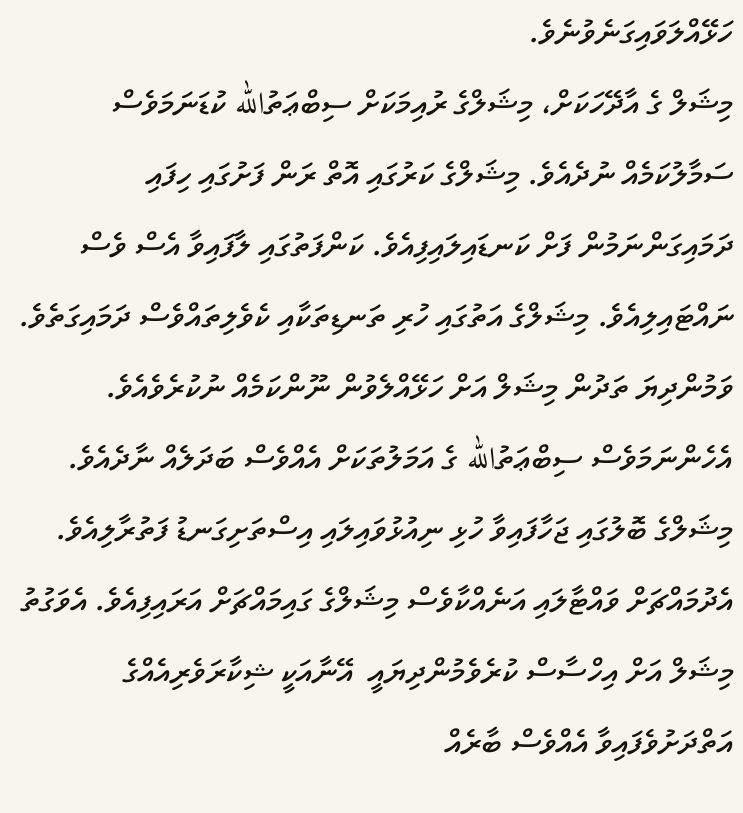ހަޅޭއްލަވައިގަނެވުނެވެ.
މިޝަލް ގެ އާދޭހަކަށް، މިޝަލްގެ ރުއިމަކަށް ސިބްޢަތުالله ކުޑަނަމަވެސް ސަމާލުކަމެއް ނުދެއެވެ. މިޝަލްގެ ކަރުގައި އޮތް ރަން ފަށުގައި ހިފައި ދަމައިގަންނަމުން ފަށް ކަނޑައިލައިފިއެވެ. ކަންފަތުގައި ލާފައިވާ އެސް ވެސް ނައްޓައިލިއެވެ. މިޝަލްގެ އަތުގައި ހުރި ތަނޑިތަކާއި ކެވެލިތައްވެސް ދަމައިގަތެވެ. ވަމުންދިޔަ ތަދުން މިޝަލް އަށް ހަޅޭއްލެވުން ނޫންކަމެއް ނުކުރެވެއެވެ. އެހެންނަމަވެސް ސިބްޢަތުالله ގެ އަމަލުތަކަށް އެއްވެސް ބަދަލެއް ނާދެއެވެ. މިޝަލްގެ ބޮލުގައި ޖަހާފައިވާ ހުޅި ނިއުޅުވައިލައި އިސްތަށިގަނޑު ފަތުރާލިއެވެ. އެދުމައްޗަށް ވައްޓާލައި އަނެއްކާވެސް މިޝަލްގެ ގައިމައްޗަށް އަރައިފިއެވެ. އެވަގުތު މިޝަލް އަށް އިހްސާސް ކުރެވެމުންދިޔައީ  އޭނާއަކީ ޝިކާރަވެރިއެއްގެ އަތްދަށުވެފައިވާ އެއްވެސް ބާރެއް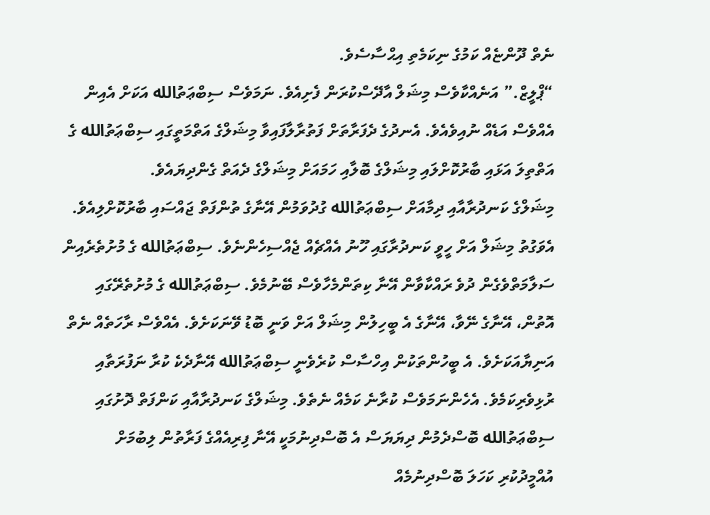ނެތް ދޫންޏެއް ކަމުގެ ނިކަމެތި އިޙްސާސެވެ.
“ޕްލީޒް.” އަނެއްކާވެސް މިޝަލް އާދޭސްކުރަން ފެށިއެވެ. ނަމަވެސް ސިބްޢަތުالله އަކަށް އެއިން އެއްވެސް އަޑެއް ނުއިވެއެވެ. އެނދުގެ ދެފަރާތަށް ފަތުރާލާފައިވާ މިޝަލްގެ އަތްމަތީގައި ސިބްޢަތުالله ގެ އަތްތިލަ އަޅައި ބާރުކޮށްލައި މިޝަލްގެ ބޮލާއި ހަމައަށް މިޝަލްގެ ދެއަތް ގެންދިޔައެވެ.
މިޝަލްގެ ކަނދުރާއާއި ދިމާއަށް ސިބްޢަތުالله ގުދުވަމުން އޭނާގެ ތުންފަތް ޖައްސައި ބާރުކޮށްލިއެވެ. އެވަގުތު މިޝަލް އަށް ހީވީ ކަނދުރާގައި ހޫނު އެއްޗެއް ޖެއްސިހެންނެވެ. ސިބްޢަތުالله ގެ މުށުތެރެއިން ސަލާމަތްވެގެން ދުވެ ރައްކާވާން އޭނާ ކިތަންމެހާވެސް ބޭނުމެވެ. ސިބްޢަތުالله ގެ މުށުތެރޭގައި އޮތުން، އޭނާގެ ނޭވާ، އޭނާގެ އެ ބީހިލުން މިޝަލް އަށް ވަނީ ބޮޑު ވޭނަކަށެވެ. އެއްވެސް ރާހަތެއް ނެތް އަނިޔާއަކަށެވެ. އެ ބީހުންތަކުން އިހްސާސް ކުރެވެނީ ސިބްޢަތުالله އޭނާދެކެ ކުރާ ނަފުރަތާއި ރުޅިވެރިކަމެވެ. އެހެންނަމަވެސް ކުރާނެ ކަމެއް ނެތެވެ. މިޝަލްގެ ކަނދުރާއާއި ކަންފަތް ދޮށުގައި ސިބްޢަތުالله ބޮސްދެމުން ދިޔަޔަސް އެ ބޮސްދިނުމަކީ އޭނާ ފިރިއެއްގެ ފަރާތުން ލިބުމަށް އުއްމީދުކުރި ކަހަލަ ބޮސްދިނުމެއް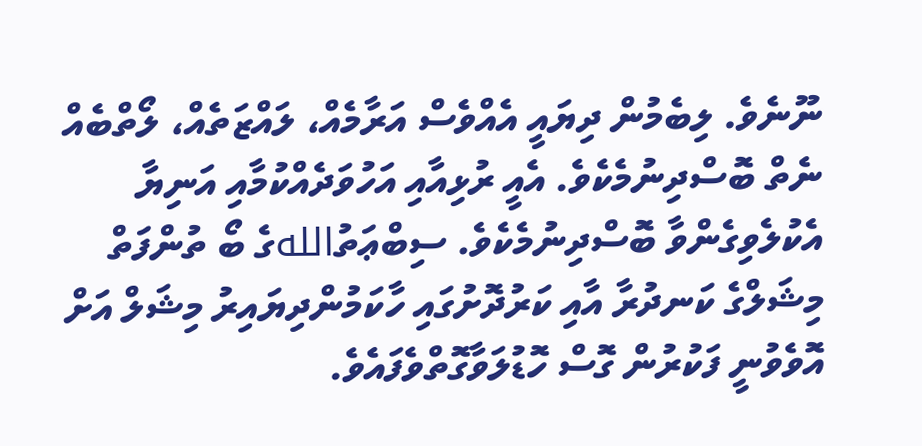ނޫނެވެ. ލިބެމުން ދިޔައީ އެއްވެސް އަރާމެއް، ލައްޒަތެއް، ލޯތްބެއް ނެތް ބޮސްދިނުމެކެވެ. އެއީ ރުޅިއާއި އަހުވަދެއްކުމާއި އަނިޔާ އެކުލެވިގެންވާ ބޮސްދިނުމެކެވެ. ސިބްޢަތުاللهގެ ބޯ ތުންފަތް މިޝަލްގެ ކަނދުރާ އާއި ކަރުދޮށުގައި ހާކަމުންދިޔައިރު މިޝަލް އަށް އޮވެވުނީ ފަކުރުން ގޮސް ހޮޑުލަވާގޮތްވެފައެވެ.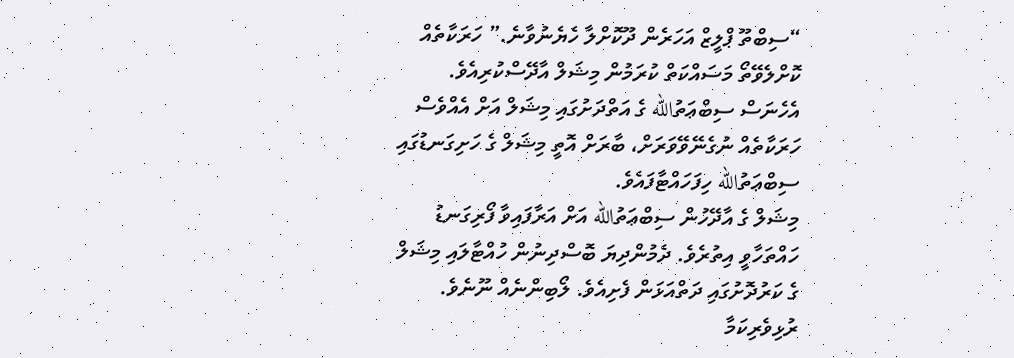“ސިބްތޫ ޕްލީޒް އަހަރެން ދޫކޮށްލާ ހެޔެނުވާނެ.” ހަރަކާތެއް ކޮށްލެވޭތޯ މަސައްކަތް ކުރަމުން މިޝަލް އާދޭސްކުރިއެވެ. އެހެނަސް ސިބްޢަތުالله ގެ އަތްދަށުގައި މިޝަލް އަށް އެއްވެސް ހަރަކާތެއް ނުގެނޭވޭވަރަށް، ބާރަށް އޮތީ މިޝަލް ގެ ހަށިގަނޑުގައި ސިބްޢަތުالله ހިފަހައްޓާފައެވެ.
މިޝަލް ގެ އާދޭހުން ސިބްޢަތުالله އަށް އަރާފައިވާ ފޯރިގަނޑު ހައްތަހާވީ އިތުރެވެ. ދެމުންދިޔަ ބޮސްދިނުން ހުއްޓާލައި މިޝަލް ގެ ކަރުދޮށުގައި ދަތްއަޅަން ފެށިއެވެ. ލޯބިންނެއް ނޫނެވެ. ރުޅިވެރިކަމާ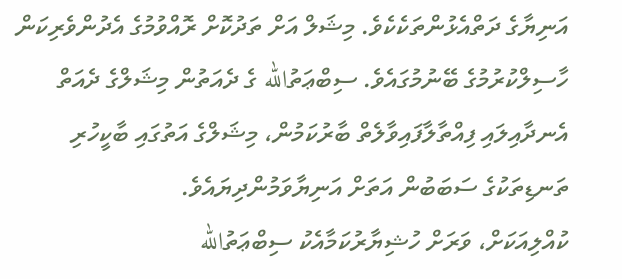އަނިޔާގެ ދަތްއެޅުންތަކެކެވެ. މިޝަލް އަށް ތަދުކޮށް ރޮއްވުމުގެ އެދުންވެރިކަން ހާސިލްކުރުމުގެ ބޭނުމުގައެވެ. ސިބްޢަތުالله ގެ ދެއަތުން މިޝަލްގެ ދެއަތް އެނދާއިލައި ފިއްތާލާފައިވާލެތް ބާރުކަމުން، މިޝަލްގެ އަތުގައި ބާކީހުރި ތަނޑިތަކުގެ ސަބަބުން އަތަށް އަނިޔާވަމުންދިޔައެވެ.
ކުއްލިއަކަށް، ވަރަށް ހުޝިޔާރުކަމާއެކު ސިބްޢަތުالله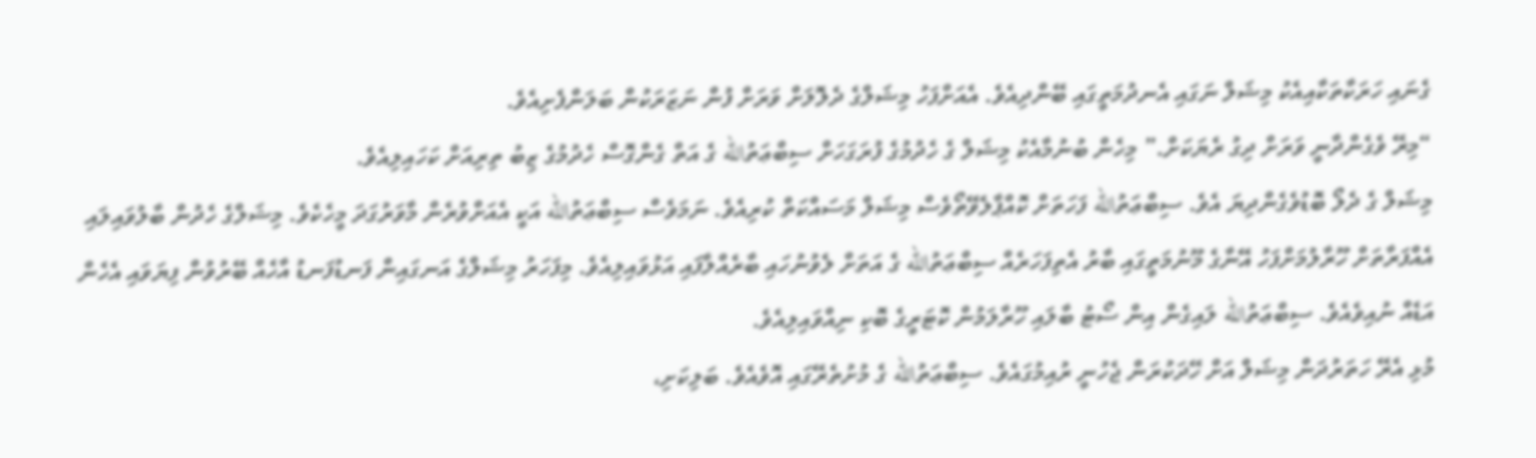ގެނައި ހަރަކާތަކާއިއެކު މިޝަލް ނަގައި އެނދުމަތީގައި ބޭންދިއެވެ. އެއަށްފަހު މިޝަލްގެ ދެލޮލަށް ވަރަށް ފުން ނަޒަރަކުން ބަލަންފެށިއެވެ.
“މިރޭ ވެގެންދާނީ ވަރަށް ދިގު ރެޔަކަށް.” މިހެން ބުނުމާއެކު މިޝަލް ގެ ހެދުމުގެ ފުރަގަހަށް ސިބްޢަތުالله ގެ އަތް ގެންގޮސް ހެދުމުގެ ޒިބު ތިރިއަށް ކަހައިލިއެވެ.
މިޝަލް ގެ ދެލޯ ބޮޑުވެގެންދިޔަ އެވެ. ސިބްޢަތުالله ފަހަތަށް ކޮއްޕާލެވޭތޯވެސް މިޝަލް މަސައްކަތް ކުރިއެވެ. ނަމަވެސް ސިބްޢަތުالله އަކީ އެއަށްވުރެން މާވަރުގަދަ މީހެކެވެ. މިޝަލްގެ ހެދުން ބާލުވައިލައި އެއްފަރާތަށް ހޫރާލުމަށްފަހު އޭނާގެ މޫނުމަތީގައި ބާރު އެތިފަހަރެއް ސިބްޢަތުالله ގެ އަތަށް ލެވުނުހައި ބާރެއްލާފައި އަޅުވައިލިއެވެ. މިފަހަރު މިޝަލްގެ އަނގައިން ފަނޑުފަނޑު އާހެއް ބޭރުވުން ފިޔަވައި އެހެން އަޑެއް ނުއިވެއެވެ. ސިބްޢަތުالله ލައިގެން އިން ސޯޓު ބާލައި ހޫރާލަމުން ކޮޓަރީގެ ބޮކި ނިއްވައިލިއެވެ.
މުޅި އެރޭ ހަތަރުދަން މިޝަލް އަށް ހޭދަކުރަން ޖެހުނީ ރުއިމުގައެވެ. ސިބްޢަތުالله ގެ މުށުތެރޭގައި އޮވެއެވެ. ބަލިކަށި،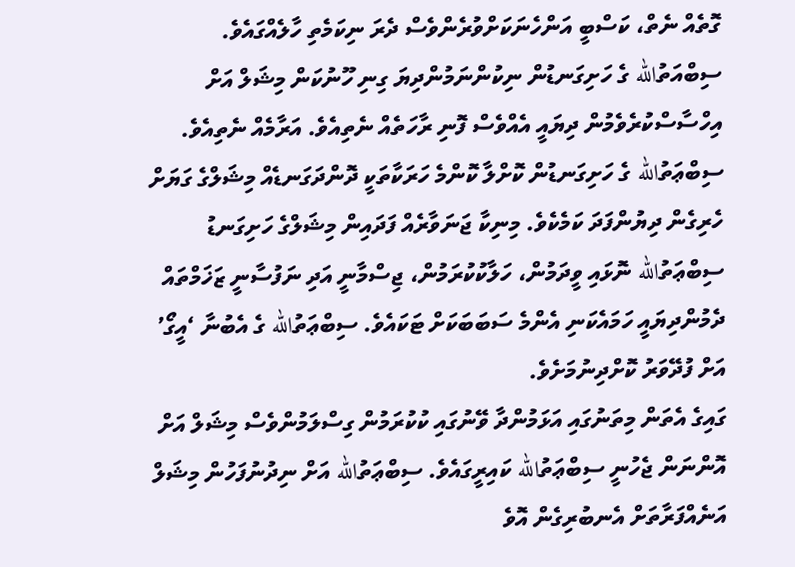ގޮތެއް ނެތް، ކަސްބީ އަންހެނަކަށްވުރެންވެސް ދެރަ ނިކަމެތި ހާލެއްގައެވެ. ސިބްއަތުالله ގެ ހަށިގަނޑުން ނިކުންނަމުންދިޔަ ގިނި ހޫނުކަން މިޝަލް އަށް އިހްސާސްކުރެވެމުން ދިޔައީ އެއްވެސް ފޮނި ރާހަތެއް ނެތިއެވެ. އަރާމެއް ނެތިއެވެ. ސިބްޢަތުالله ގެ ހަށިގަނޑުން ކޮށްލާ ކޮންމެ ހަރަކާތަކީ ދޮންދަގަނޑެއް މިޝަލްގެ ގަޔަށް ހެރިގެން ދިޔުންފަދަ ކަމެކެވެ. މިނިކާ ޖަނަވާރެއް ފަދައިން މިޝަލްގެ ހަށިގަނޑު ސިބްޢަތުالله ނޮޅައި ވީދަމުން، ހަލާކުކުރަމުން، ޖިސްމާނީ އަދި ނަފުސާނީ ޒަޚަމްތައް ދެމުންދިޔައީ ހަމައެކަނި އެންމެ ސަބަބަކަށް ޓަކައެވެ. ސިބްޢަތުالله ގެ އެބުނާ ‘އީގޯ’ އަށް ފުދޭވަރު ކޮށްދިނުމަށެވެ.
ގައިގެ އެތަން މިތަނުގައި އަޅަމުންދާ ވޭނުގައި ކުކުރަމުން ގިސްލަމުންވެސް މިޝަލް އަށް އޮންނަން ޖެހުނީ ސިބްޢަތުالله ކައިރީގައެވެ. ސިބްޢަތުالله އަށް ނިދުނުފަހުން މިޝަލް އަނެއްފަރާތަށް އެނބުރިގެން އޮވެ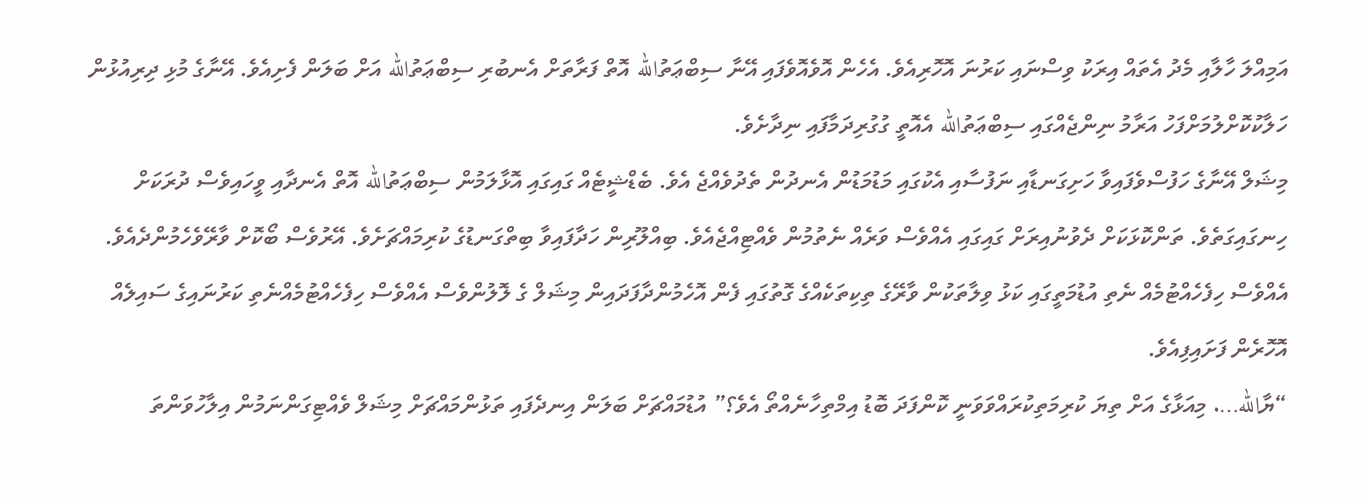އަމިއްލަ ހާލާއި މެދު އެތައް އިރަކު ވިސްނައި ކަރުނަ އޮހޮރިއެވެ. އެހެން އޮވެއޮވެފައި އޭނާ ސިބްޢަތުالله އޮތް ފަރާތަށް އެނބުރި ސިބްޢަތުالله އަށް ބަލަން ފެށިއެވެ. އޭނާގެ މުޅި ދިރިއުޅުން ހަލާކުކޮށްލުމަށްފަހު އަރާމު ނިންޖެއްގައި ސިބްޢަތުالله އެއޮތީ ގުގުރިދަމާފައި ނިދާށެވެ.
މިޝަލް އޭނާގެ ހަފުސްވެފައިވާ ހަށިގަނޑާއި ނަފުސާއި އެކުގައި މަޑުމަޑުން އެނދުން ތެދުވެއްޖެ އެވެ. ބެޑްޝީޓެއް ގައިގައި އޮޅާލަމުން ސިބްޢަތުالله އޮތް އެނދާއި ވީހައިވެސް ދުރަކަށް ހިނގައިގަތެވެ. ތަންކޮޅަކަށް ދެވުނުއިރަށް ގައިގައި އެއްވެސް ވަރެއް ނެތުމުން ވެއްޓިއްޖެއެވެ. ބިއްލޫރިން ހަދާފައިވާ ބިތްގަނޑުގެ ކުރިމައްޗަށެވެ. އޭރުވެސް ބޯކޮށް ވާރޭވެހެމުންދެއެވެ. އެއްވެސް ހިފެހެއްޓުމެއް ނެތި އުޑުމަތީގައި ކަޅު ވިލާތަކުން ވާރޭގެ ތިކިތަކެއްގެ ގޮތުގައި ފެން އޮހެމުންދާފަދައިން މިޝަލް ގެ ލޮލުންވެސް އެއްވެސް ހިފެހެއްޓުމެއްނެތި ކަރުނައިގެ ސައިލެއް އޮހޮރެން ފަށައިފިއެވެ.
“ޔާالله…. މިއަޅާގެ އަށް ތިޔަ ކުރިމަތިކުރައްވަވަނީ ކޮންފަދަ ބޮޑު އިމްތިހާނެއްތޯ އެވެ؟” އުޑުމައްޗަށް ބަލަން އިނދެފައި ތަޅުންމައްޗަށް މިޝަލް ވެއްޓިގަންނަމުން އިލާހުވަންތަ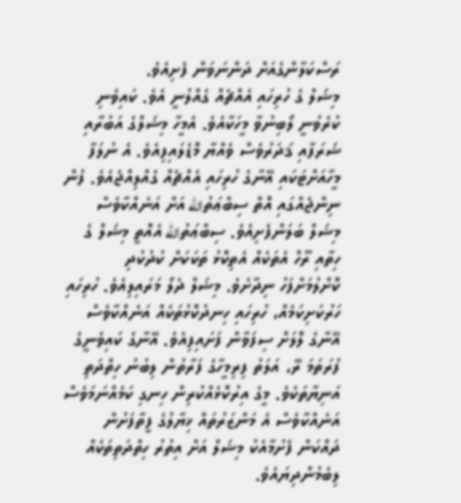ރަސްކަލާންގެއަށް ދަންނަވަން ފެށިއެވެ.
މިޝަލް ގެ ހުރިހައި އެއްޗެއް ގެއްލުނީ އެވެ. ކައިވެނި ކުރެވުނީ ލޯބިނުވާ މީހަކާއެވެ. އެމީހާ މިޝަލްގެ އަބުރާއި ޝަރަފާއި ޤަދަރުވެސް ވެއްޔާ މޮޑެލައިފިއެވެ. އެ ނުލަފާ މީހާއަށްޓަކައި އޭނާގެ ހުރިހައި އެއްޗެއް ގެއްލިއްޖެއެވެ. ފުން ނިންޖެއްގައި އޮތް ސިބްޢަތުالله އަށް އަނެއްކާވެސް މިޝަލް ބަލަންފެށިއެވެ. ސިބްޢަތުالله އެއޮތީ މިޝަލް ގެ ހިތާއި ރޫހް އެތަކެއް އެތިކޮޅު ތަކަކަށް ކުދުކުދި ކޮށްލުމަށްފަހު ނިދާށެވެ. މިޝަލް ދެލޯ މަރައިލިއެވެ. ހުރިހައި ހަރުކަށިކަމެއް، ހުރިހައި ހިނދުކޮޅުތަކެއް އަނެއްކާވެސް އޭނާގެ ލޮލަށް ސިފަވާން ފަށައިފިއެވެ. އޭނާގެ ކައިވެނީގެ ފުރަތަމަ ރޭ، އަލަތު ފިރިމީހާގެ ފަރާތުން ލިބުނު ހިތްދަތި އަނިޔާތަކެވެ. މީގެ އިރުކޮޅެއްކުރިން ހިނގި ކަމެއްނަމަވެސް އަނެއްކާވެސް އެ މަންޒަރުތައް ޚިޔާލުގެ ފީތާފަށުން ދައްކަން ފެށުމާއެކު މިޝަލް އަށް އިތުރު ހިތްދަތިތަކެއް ލިބެމުންދިޔައެވެ.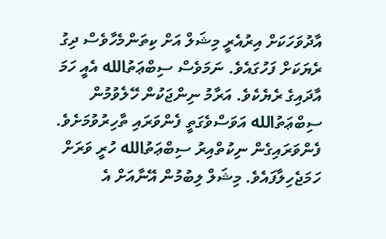އާދުވަހަކަށް އިރުއެރީ މިޝަލް އަށް ކިތަންމެހާވެސް ދިގު ރެޔަކަށް ފަހުގައެވެ. ނަމަވެސް ސިބްޢަތުالله އެއީ ހަމަ އާދައިގެ ރެޔެކެވެ. އަރާމު ނިންޖަކުން ހޭލެވުމުން ސިބްޢަތުالله އަވަސްވެގަތީ ފެންވަރައި ތާހިރުވުމަށެވެ. ފެންވަރައިގެން ނިކުތްއިރު ސިބްޢަތުالله ހުރީ ވަރަށް ހަމަޖެހިލާފައެވެ. މިޝަލް ލިބުމުން އޭނާއަށް އެ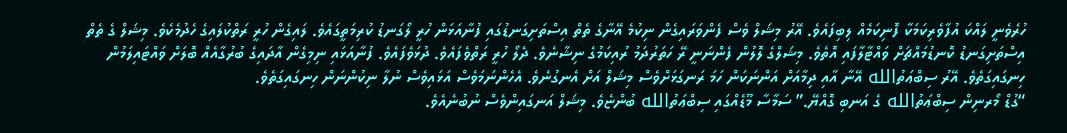ހުރެވެނީ ލައްކަ އުފާވެރިކަމަކާ ފޮނިކަމެއް ލިބިފައެވެ. އޭރު މިޝަލް ވެސް ފެންވަރައިގެން ނިކުމެ އޭނާގެ ތެތް އިސްތަށިގަނޑުގައި ފުނާއަޅަން ހުރީ ލޯގަނޑު ކުރިމަތީގައެވެ. ލައިގެން ހުރީ ރަތްކުލައިގެ ހެދުމެކެވެ. މިޝަލް ގެ ތެތް އިސްތަށިގަނޑު ކޮނޑުމައްޗަށް ވައްޓާލާފައި އޮތެވެ. މިޝަލްގެ ލޮލުން ފެންނަނީ ރޭ ހަތަރުދަމު ރުއިކަމުގެ ނިޝާނެވެ. ދެލޯ ހުރީ ރަތްވެފައެވެ. ދުޅަވެފައެވެ. ފުނާއަޅައި ނިމިގެން އާދައިގެ ބުރުގާއެއް ބޮލަށް ވައްޓައިލަމުން ހިނގައިގަތެވެ. އޭރު ސިބްޢަތުالله އޭނާ އާއި ދިމާއަށް އަންނަކަން ހަމަ ރަނގަޅަށްވެސް މިޝަލް އަށް އެނގުނެވެ. އެހެންނަމަވެސް އަޅައިވެސް ނުލާ ނިކުންނަން ހިނގައިގަތެވެ.
“ގުޑް މޯރނިން ސިބްޢަތުالله ގެ އަނބި ގޮއްޔޭ.” ސަމާސާ މޫޑެއްގައި ސިބްޢަތުالله ބުންޏެވެ. މިޝަލް އަނގައިންވެސް ނުބުނެއެވެ.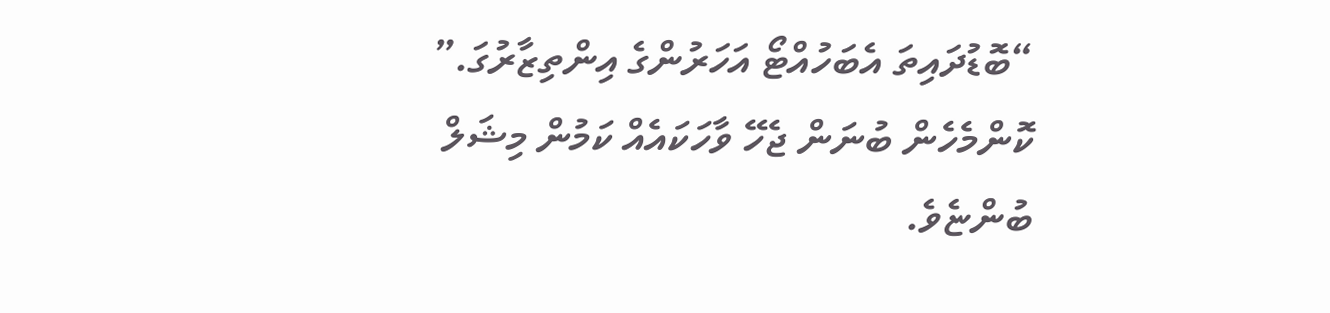“ބޮޑުދައިތަ އެބަހުއްޓޯ އަހަރުންގެ އިންތިޒާރުގަ.” ކޮންމެހެން ބުނަން ޖެހޭ ވާހަކައެއް ކަމުން މިޝަލް ބުންޏެވެ.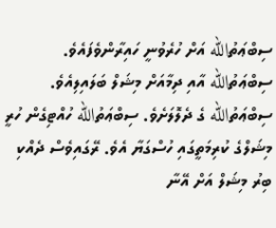ސިބްޢަތުالله އަށް ހުރެވުނީ ހައިރާންވެފައެވެ.
ސިބްޢަތުالله އާއި ދިމާއަށް މިޝަލް ބަލައިލިއެވެ. ސިބްޢަތުالله ގެ ދެލޮލަށެވެ. ސިބްޢަތުالله ހުއްޓިގެން ހުރީ މިޝަލްގެ ކުރިމަތީގައި ހުސްގަޔާ އެވެ. ރޭގައިވެސް ދެއްކި ބިރު މިޝަލް އަށް އޭނާ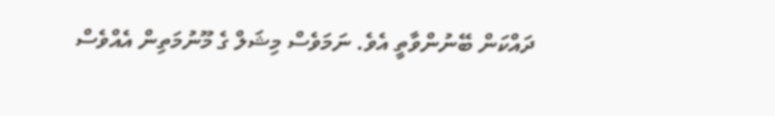ދައްކަން ބޭނުންވާތީ އެވެ. ނަމަވެސް މިޝަލް ގެ މޫނުމަތިން އެއްވެސް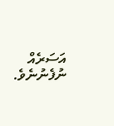އަސަރެއް ނުފެނުނެވެ.